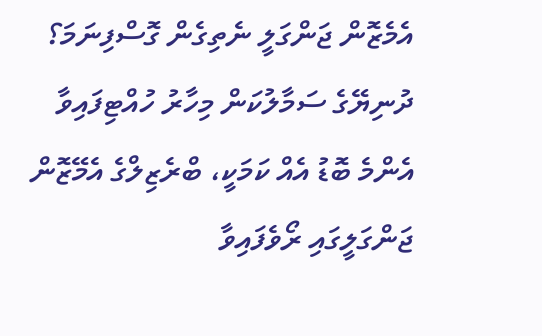އެމެޒޮން ޖަންގަލީ ނެތިގެން ގޮސްފިނަމަ؟
ދުނިޔޭގެ ސަމާލުކަން މިހާރު ހުއްޓިފައިވާ އެންމެ ބޮޑު އެއް ކަމަކީ، ބްރެޒިލްގެ އެމޭޒޮން ޖަންގަލީގައި ރޯވެފައިވާ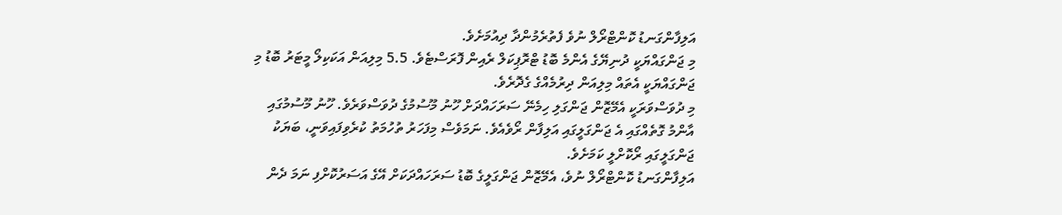އަލިފާންގަނޑު ކޮންޓްރޯލް ނުވެ ފެތުރެމުންދާ ދިއުމަށެވެ.
މި ޖަންގައްޔަކީ ދުނިޔޭގެ އެންމެ ބޮޑު ޓްރޮޕިކަލް ރެއިން ފޮރަސްޓެވެ. 5.5 މިލިއަން އަކަކިލޯ މީޓަރު ބޮޑު މި ޖަންގައްޔަކީ އެތައް މިލިއަން ދިރުމެއްގެ ގެދޮރެވެ.
މި ދުވަސްވަރަކީ އެމޭޒޮން ޖަންގަލި ހިމެނޭ ސަރަހައްދަށް ހޫނު މޫސުމުގެ ދުވަސްވަރެވެ. ހޫނު މޫސުމުގައި އާންމު ގޮތެއްގައި އެ ޖަންގަލީގައި އަލިފާން ރޯވެއެވެ. ނަމަވެސް މިފަހަރު ތުހުމަތު ކުރެވިފައިވަނީ، ބަޔަކު ޖަންގަލީގައި ރޯކޮށްލީ ކަމަށެވެ.
އަލިފާންގަނޑު ކޮންޓްރޯލް ނުވެ، އެމޭޒޮން ޖަންގަލީގެ ބޮޑު ސަރަހައްދަކަށް އޭގެ އަސަރުކޮށްފި ނަމަ ދެން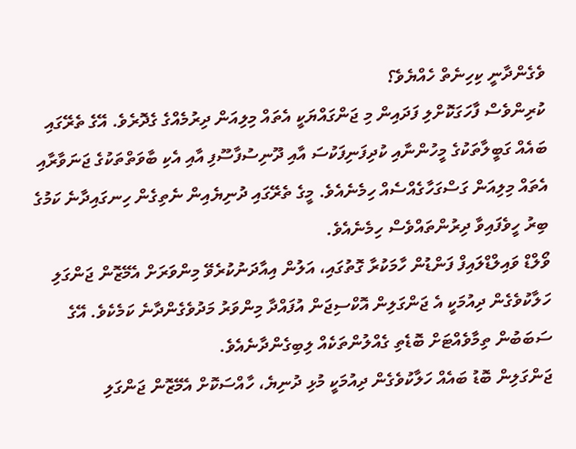ވެގެންދާނީ ކިހިނެތް ހެއްޔެވެ؟
ކުރިންވެސް ފާހަގަކޮށްލި ފަދައިން މި ޖަންގައްޔަކީ އެތައް މިލިއަން ދިރުމެއްގެ ގެދޮރެވެ. އޭގެ ތެރޭގައި ބައެއް ގަބީލާތަކުގެ މީހުންނާއި ކުދިފަނިފަކުސަ އާއި ދޫނިސުފާސޫފި އާއި އެކި ބާވަތްތަކުގެ ޖަނަވާރާއި އެތައް މިލިއަން ގަސްގަހާގެއްސެއް ހިމެނެއެވެ. މީގެ ތެރޭގައި ދުނިޔެއިން ނެތިގެން ހިނގައިދާނެ ކަމުގެ ބިރު ހީވެފައިވާ ދިރުންތައްވެސް ހިމެނެއެވެ.
ވޯލްޑް ވައިލްޑްލައިފް ފަންޑުން ހާމަކުރާ ގޮތުގައި، އަލުން އިއާދަނުކުރެވޭ މިންވަރަށް އެމޭޒޮން ޖަންގަލި ހަލާކުވެގެން ދިއުމަކީ އެ ޖަންގަލިން އޮކްސިޖަން އުފައްދާ މިންވަރު މަދުވެގެންދާނެ ކަމެކެވެ. އޭގެ ސަބަބުން ތިމާވެއްޓަށް ބޮޑެތި ގެއްލުންތަކެއް ލިބިގެންދާނެއެވެ.
ޖަންގަލިން ބޮޑު ބައެއް ހަލާކުވެގެން ދިއުމަކީ މުޅި ދުނިޔެ، ހާއްސަކޮށް އެމޭޒޮން ޖަންގަލި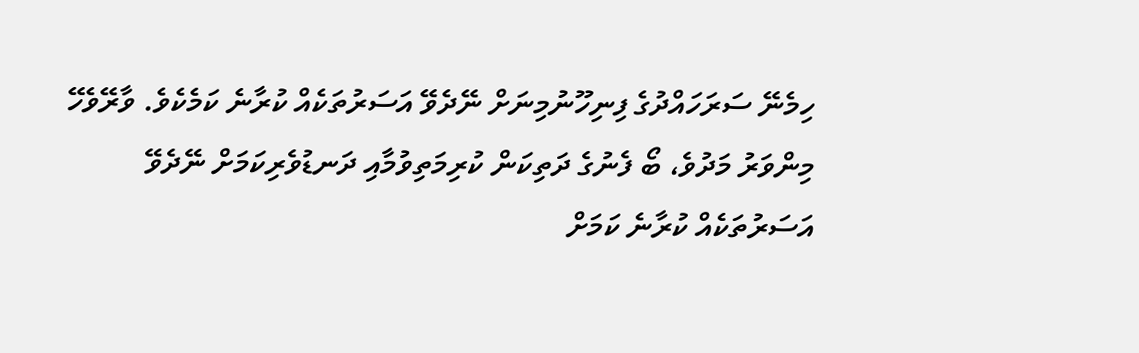ހިމެނޭ ސަރަހައްދުގެ ފިނިހޫނުމިނަށް ނޭދެވޭ އަސަރުތަކެއް ކުރާނެ ކަމެކެވެ. ވާރޭވެހޭ މިންވަރު މަދުވެ، ބޯ ފެނުގެ ދަތިކަން ކުރިމަތިވުމާއި ދަނޑުވެރިކަމަށް ނޭދެވޭ އަސަރުތަކެއް ކުރާނެ ކަމަށް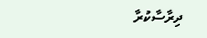ދިރާސާކުރާ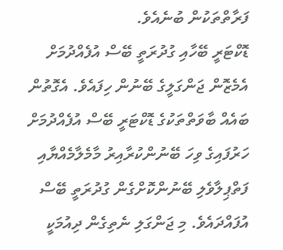ފަރާތްތަކުން ބުނެއެވެ.
ޑޮކްޓަރީ ބޭހާއި ގުދުރަތީ ބޭސް އުފެއްދުމަށް އެމެޒޮން ޖަންގަލީގެ ބޭނުން ހިފައެވެ. އެގޮތުން ބައެއް ބާވަތްތަކުގެ ޑޮކްޓަރީ ބޭސް އުފެއްދުމަށް ހަރުފައިގެ ވިހަ ބޭނުންކުރާއިރު މާމެލާމެއްޔާއި ފަތްޕިލާވެލި ބޭނުންކޮށްގެން ގުދުރަތީ ބޭސް އުފައްދައެވެ. މި ޖަންގަލި ނެތިގެން ދިއުމަކީ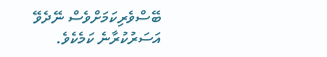ބޭސްވެރިކަމަށްވެސް ނޭދެވޭ އަސަރުކުރާނެ ކަމެކެވެ.